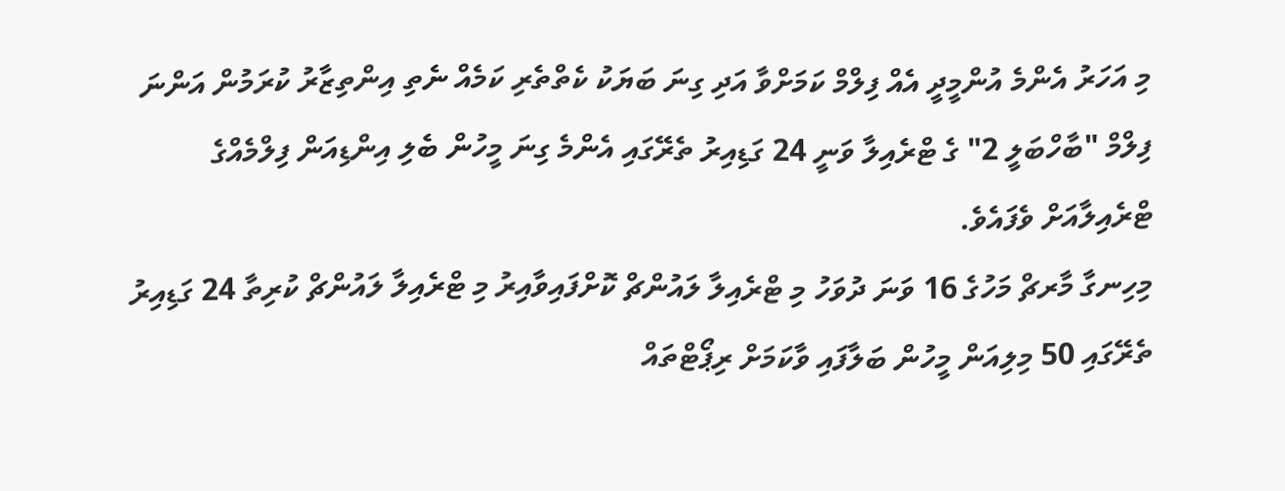މި އަހަރު އެންމެ އުންމީދީ އެއް ފިލްމް ކަމަށްވާ އަދި ގިނަ ބަޔަކު ކެތްތެރި ކަމެއް ނެތި އިންތިޒާރު ކުރަމުން އަންނަ ފިލްމް "ބާހްބަލީ 2" ގެ ޓްރެއިލާ ވަނީ 24 ގަޑިއިރު ތެރޭގައި އެންމެ ގިނަ މީހުން ބެލި އިންޑިއަން ފިލްމެއްގެ ޓްރެއިލާއަށް ވެފައެވެ.
މިހިނގާ މާރޗް މަހުގެ 16 ވަނަ ދުވަހު މި ޓްރެއިލާ ލައުންޗް ކޮށްފައިވާއިރު މި ޓްރެއިލާ ލައުންޗް ކުރިތާ 24 ގަޑިއިރު ތެރޭގައި 50 މިލިއަން މީހުން ބަލާފައި ވާކަމަށް ރިޕޯޓްތައް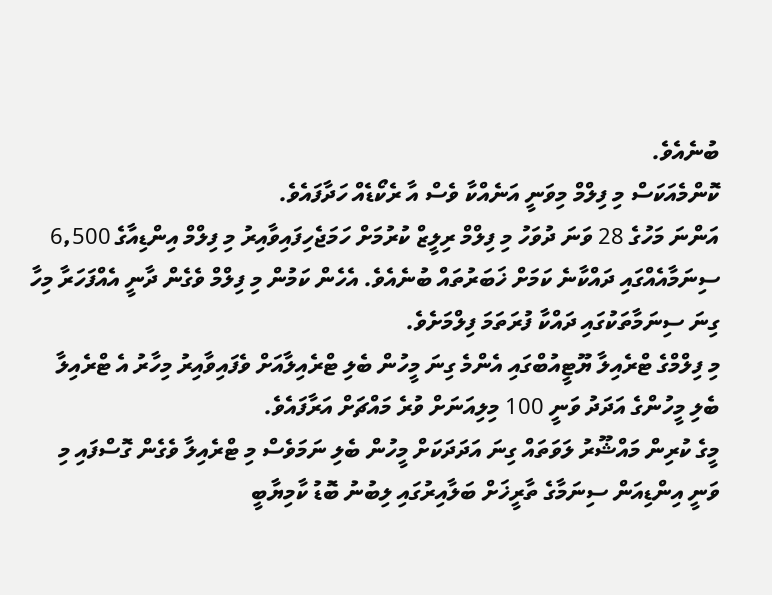ބުނެއެވެ.
ކޮންމެއަކަސް މި ފިލްމް މިވަނީ އަނެއްކާ ވެސް އާ ރެކޯޑެއް ހަދާފައެވެ.
އަންނަ މަހުގެ 28 ވަނަ ދުވަހު މި ފިލްމް ރިލީޒް ކުރުމަށް ހަމަޖެހިފައިވާއިރު މި ފިލްމް އިންޑިއާގެ 6,500 ސިނަމާއެއްގައި ދައްކާނެ ކަމަށް ޚަބަރުތައް ބުނެއެވެ. އެހެން ކަމުން މި ފިލްމް ވެގެން ދާނީ އެއްފަހަރާ މިހާ ގިނަ ސިނަމާތަކުގައި ދައްކާ ފުރަތަމަ ފިލްމަށެވެ.
މި ފިލްމްގެ ޓްރެއިލާ ޔޫޓީއުބްގައި އެންމެ ގިނަ މީހުން ބެލި ޓްރެއިލާއަށް ވެފައިވާއިރު މިހާރު އެ ޓްރެއިލާ ބެލި މީހުންގެ އަދަދު ވަނީ 100 މިލިއަނަށް ވުރެ މައްޗަށް އަރާފައެވެ.
މީގެ ކުރިން މައްޝޫރު ލަވަތައް ގިނަ އަދަދަކަށް މީހުން ބެލި ނަމަވެސް މި ޓްރެއިލާ ވެގެން ގޮސްފައި މި ވަނީ އިންޑިއަން ސިނަމާގެ ތާރީޚަށް ބަލާއިރުގައި ލިބުނު ބޮޑު ކާމިޔާބީ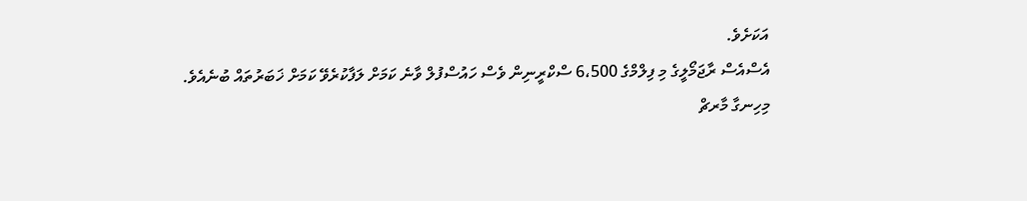އަކަށެވެ.
އެސްއެސް ރާޖަމޯލީގެ މި ފިލްމްގެ 6،500 ސްކްރީނިން ވެސް ހައުސްފުލް ވާނެ ކަމަށް ލަފާކުރެވޭ ކަމަށް ޚަބަރުތައް ބުނެއެވެ.
މިހިނގާ މާރޗް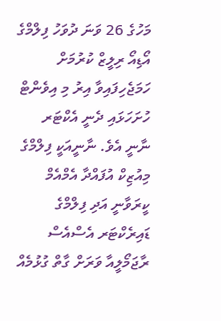މަހުގެ 26 ވަނަ ދުވަހު ފިލްމްގެ އޯޑިއޯ ރިލީޒް ކުރުމަށް ހަމަޖެހިފައިވާ އިރު މި އިވެންޓް ހުށަހަޅައި ދެނީ އެކްޓަރ ނާނީ އެވެ. ނާނީއަކީ ފިލްމްގެ މިއުޒިކް އުފައްދާ އެމްއެމް ކީރަވާނީ އަދި ފިލްމްގެ ޑައިރެކްޓަރ އެސްއެސް ރާޖަމޯލީއާ ވަރަށް ގާތް ގުޅުމެއް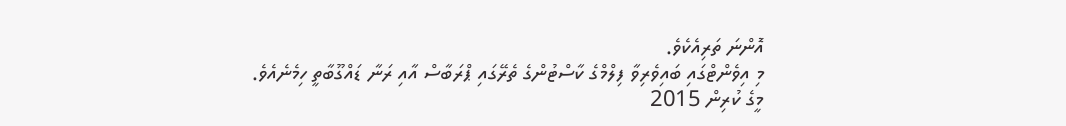އޮންނަ ތަރިއެކެވެ.
މި އިވެންޓްގައި ބައިވެރިވާ ފިލްމްގެ ކާސްޓުންގެ ތެރޭގައި ޕްރަބާސް އާއި ރަނާ ޑައްގޫބާތީ ހިމެނެއެވެ.
މީގެ ކުރިން 2015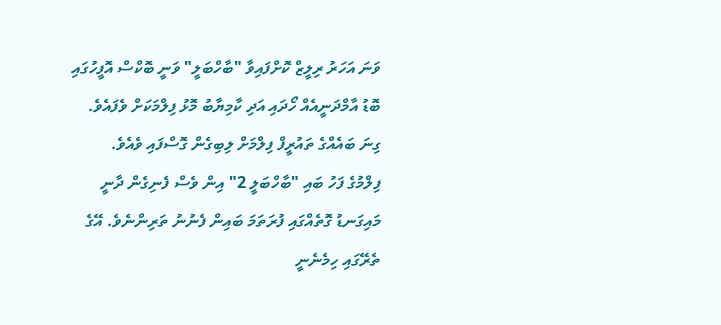ވަނަ އަހަރު ރިލީޒް ކޮށްފައިވާ "ބާހްބަލީ" ވަނީ ބޮކްސް އޮފީހުގައި ބޮޑު އާމްދަނީއެއް ހޯދައި އަދި ކާމިޔާބު މޮޅު ފިލްމަކަށް ވެފައެވެ. ގިނަ ބައެއްގެ ތައުރީފް ފިލްމަށް ލިބިގެން ގޮސްފައި ވެއެވެ.
ފިލްމުގެ ފަހު ބައި "ބާހްބަލީ 2" އިން ވެސް ފެނިގެން ދާނީ މައިގަނޑު ގޮތެއްގައި ފުރަތަމަ ބައިން ފެނުނު ތަރިންނެވެ. އޭގެ ތެރޭގައި ހިމެނެނީ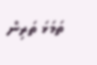ތަމަޅަ ތަރިން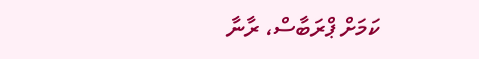ކަމަށް ޕްރަބާސް، ރާނާ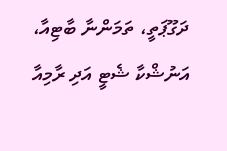ދަގޫޕަތީ، ތަމަންނާ ބާޓިއާ، އަނުޝްކާ ޝެޓީ އަދި ރާމިއާ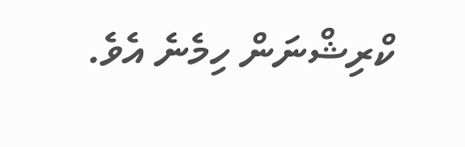ކްރިޝްނަން ހިމެނެ އެވެ.